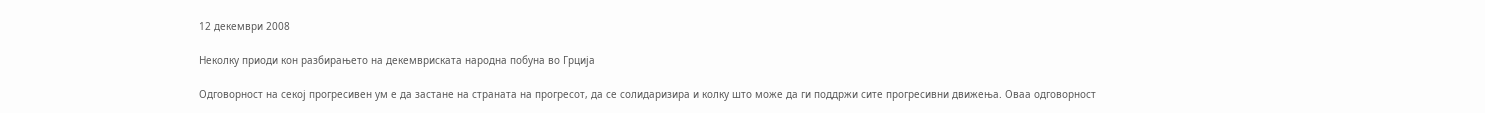12 декември 2008

Неколку приоди кон разбирањето на декемвриската народна побуна во Грција

Одговорност на секој прогресивен ум е да застане на страната на прогресот, да се солидаризира и колку што може да ги поддржи сите прогресивни движења. Оваа одговорност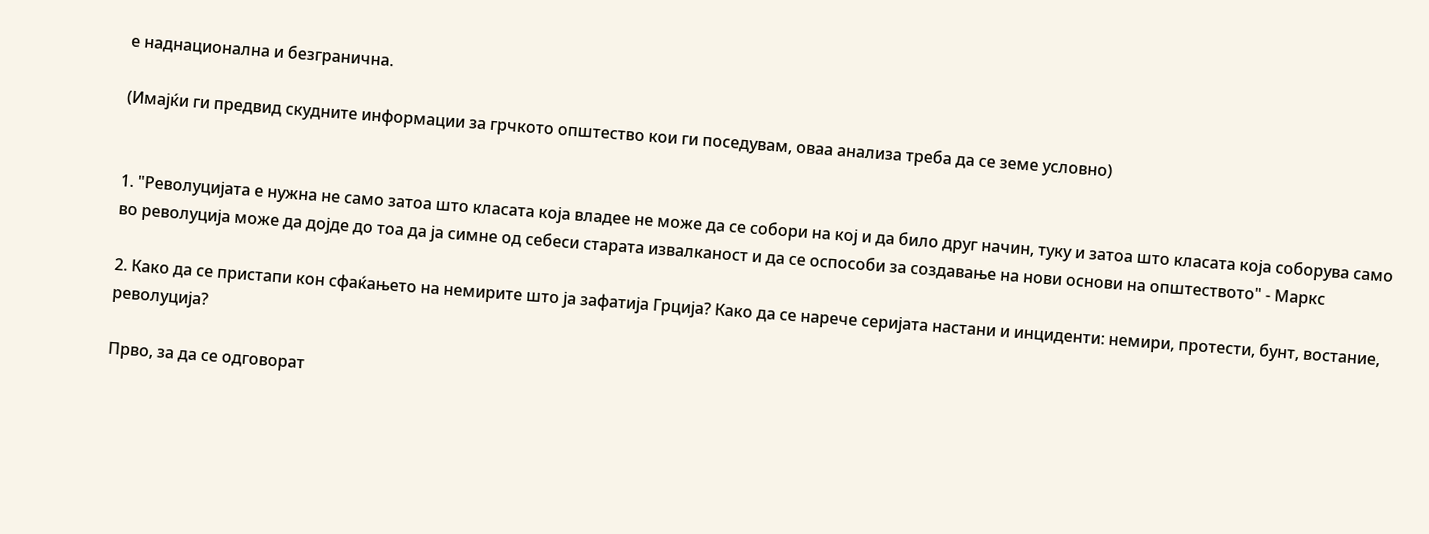е наднационална и безгранична.

(Имајќи ги предвид скудните информации за грчкото општество кои ги поседувам, оваа анализа треба да се земе условно)


1. "Револуцијата е нужна не само затоа што класата која владее не може да се собори на кој и да било друг начин, туку и затоа што класата која соборува само во револуција може да дојде до тоа да ја симне од себеси старата извалканост и да се оспособи за создавање на нови основи на општеството" - Маркс

2. Како да се пристапи кон сфаќањето на немирите што ја зафатија Грција? Како да се нарече серијата настани и инциденти: немири, протести, бунт, востание, револуција?

Прво, за да се одговорат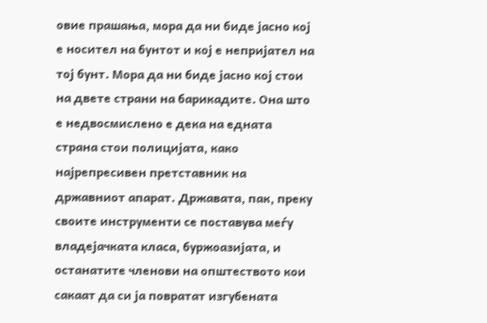овие прашања, мора да ни биде јасно кој е носител на бунтот и кој е непријател на тој бунт. Мора да ни биде јасно кој стои на двете страни на барикадите. Она што е недвосмислено е дека на едната страна стои полицијата, како најрепресивен претставник на државниот апарат. Државата, пак, преку своите инструменти се поставува меѓу владејачката класа, буржоазијата, и останатите членови на општеството кои сакаат да си ја повратат изгубената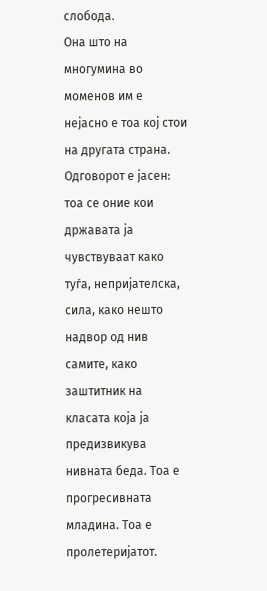слобода.
Она што на многумина во моменов им е нејасно е тоа кој стои на другата страна. Одговорот е јасен: тоа се оние кои државата ја чувствуваат како туѓа, непријателска, сила, како нешто надвор од нив самите, како заштитник на класата која ја предизвикува нивната беда. Тоа е прогресивната младина. Тоа е пролетеријатот.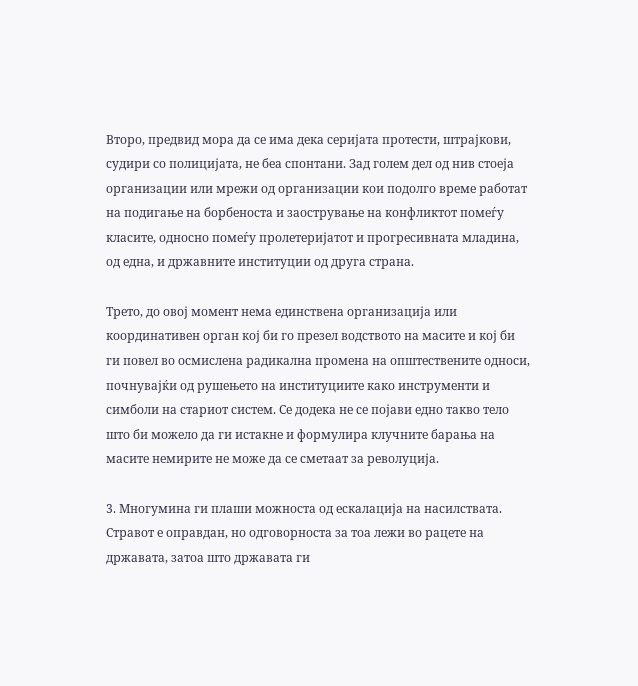Второ, предвид мора да се има дека серијата протести, штрајкови, судири со полицијата, не беа спонтани. Зад голем дел од нив стоеја организации или мрежи од организации кои подолго време работат на подигање на борбеноста и заострување на конфликтот помеѓу класите, односно помеѓу пролетеријатот и прогресивната младина, од една, и државните институции од друга страна.

Трето, до овој момент нема единствена организација или координативен орган кој би го презел водството на масите и кој би ги повел во осмислена радикална промена на општествените односи, почнувајќи од рушењето на институциите како инструменти и симболи на стариот систем. Се додека не се појави едно такво тело што би можело да ги истакне и формулира клучните барања на масите немирите не може да се сметаат за револуција.

3. Многумина ги плаши можноста од ескалација на насилствата. Стравот е оправдан, но одговорноста за тоа лежи во рацете на државата, затоа што државата ги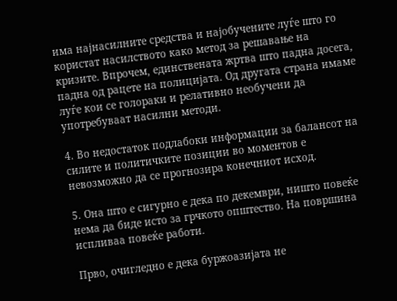има најнасилните средства и најобучените луѓе што го користат насилството како метод за решавање на кризите. Впрочем, единствената жртва што падна досега, падна од рацете на полицијата. Од другата страна имаме луѓе кои се голораки и релативно необучени да употребуваат насилни методи.

4. Во недостаток подлабоки информации за балансот на силите и политичките позиции во моментов е невозможно да се прогнозира конечниот исход.

5. Она што е сигурно е дека по декември, ништо повеќе нема да биде исто за грчкото општество. На површина испливаа повеќе работи.

Прво, очигледно е дека буржоазијата не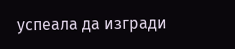успеала да изгради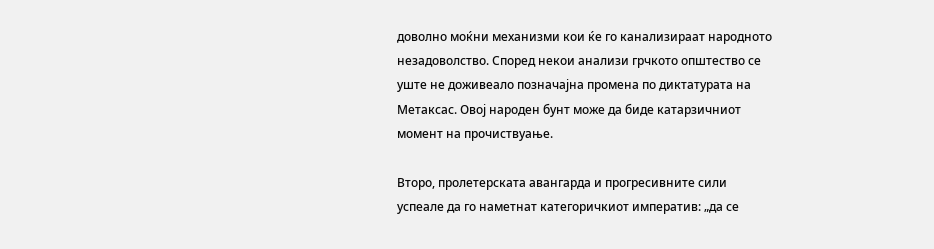доволно моќни механизми кои ќе го канализираат народното незадоволство. Според некои анализи грчкото општество се уште не доживеало позначајна промена по диктатурата на Метаксас. Овој народен бунт може да биде катарзичниот момент на прочиствуање.

Второ, пролетерската авангарда и прогресивните сили успеале да го наметнат категоричкиот императив: „да се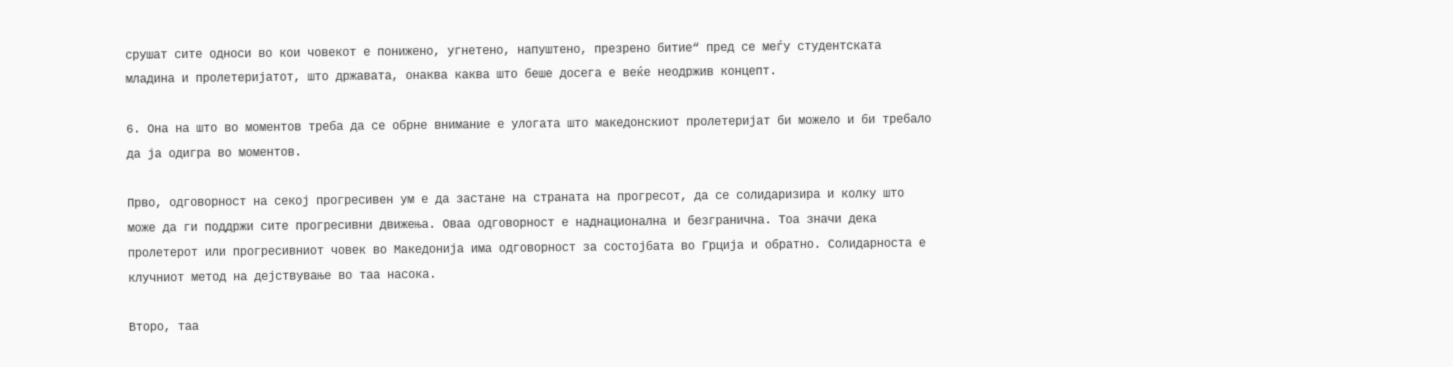срушат сите односи во кои човекот е понижено, угнетено, напуштено, презрено битие“ пред се меѓу студентската младина и пролетеријатот, што државата, онаква каква што беше досега е веќе неодржив концепт.

6. Она на што во моментов треба да се обрне внимание е улогата што македонскиот пролетеријат би можело и би требало да ја одигра во моментов.

Прво, одговорност на секој прогресивен ум е да застане на страната на прогресот, да се солидаризира и колку што може да ги поддржи сите прогресивни движења. Оваа одговорност е наднационална и безгранична. Тоа значи дека пролетерот или прогресивниот човек во Македонија има одговорност за состојбата во Грција и обратно. Солидарноста е клучниот метод на дејствување во таа насока.

Второ, таа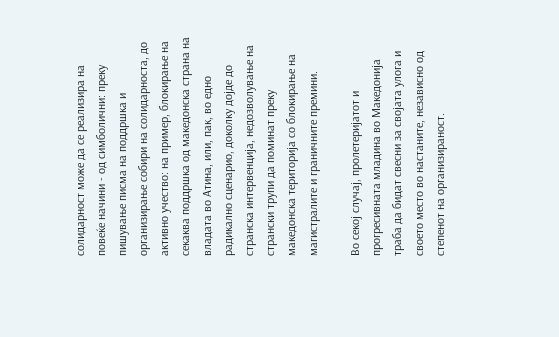солидарност може да се реализира на повеќе начини - од симболични: преку пишување писма на поддршка и организирање собири на солидарноста, до активно учество: на пример, блокирање на секаква поддршка од македонска страна на владата во Атина, или, пак, во едно радикално сценарио, доколку дојде до странска интервенција, недозволување на странски трупи да поминат преку македонска територија со блокирање на магистралите и граничните премини.

Во секој случај, пролетеријатот и прогресивната младина во Македонија траба да бидат свесни за својата улога и своето место во настаните, независно од степенот на организираност.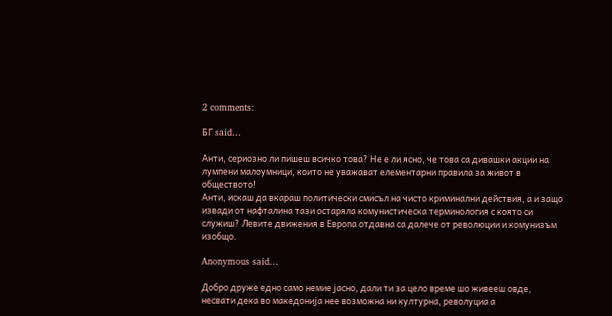2 comments:

БГ said...

Анти, сериозно ли пишеш всичко това? Не е ли ясно, че това са дивашки акции на лумпени малоумници, които не уважават елементарни правила за живот в обществото!
Анти, искаш да вкараш политически смисъл на чисто криминални действия, а и защо извади от нафталина тази остаряла комунистическа терминология с която си служиш? Левите движения в Европа отдавна са далече от революции и комунизъм изобщо.

Anonymous said...

Добро друже едно само немие јасно, дали ти за цело време шо живееш овде, несвати дека во македонија нее возможна ни културна, револуциа а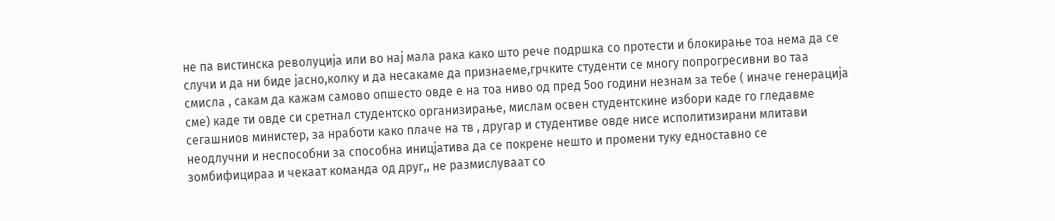не па вистинска револуција или во нај мала рака како што рече подршка со протести и блокирање тоа нема да се случи и да ни биде јасно,колку и да несакаме да признаеме,грчките студенти се многу попрогресивни во таа смисла , сакам да кажам самово опшесто овде е на тоа ниво од пред 5оо години незнам за тебе ( иначе генерација сме) каде ти овде си сретнал студентско организирање, мислам освен студентскине избори каде го гледавме сегашниов министер, за нработи како плаче на тв , другар и студентиве овде нисе исполитизирани млитави неодлучни и неспособни за способна иницјатива да се покрене нешто и промени туку едноставно се зомбифицираа и чекаат команда од друг,, не размислуваат со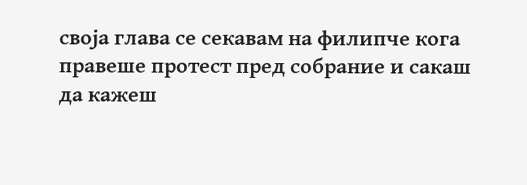своја глава се секавам на филипче кога правеше протест пред собрание и сакаш да кажеш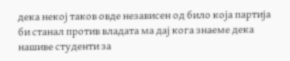дека некој таков овде независен од било која партија би станал против владата ма дај кога знаеме дека нашиве студенти за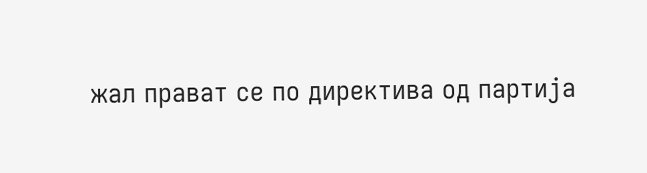жал прават се по директива од партија